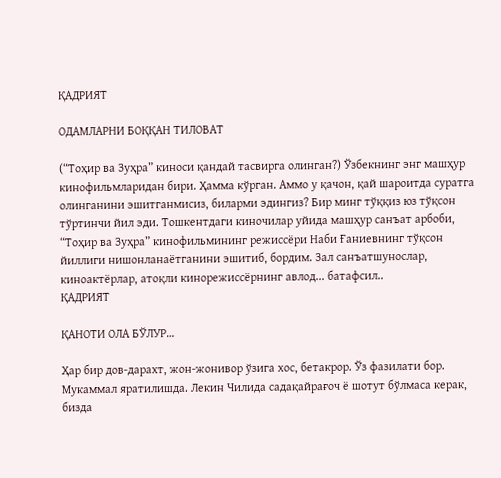ҚАДРИЯТ

ОДАМЛАРНИ БОҚҚАН ТИЛОВАТ

(“Тоҳир ва Зуҳра” киноси қандай тасвирга олинган?) Ўзбекнинг энг машҳур кинофильмларидан бири. Ҳамма кўрган. Аммо у қачон, қай шароитда суратга олинганини эшитганмисиз, биларми эдингиз? Бир минг тўққиз юз тўқсон тўртинчи йил эди. Тошкентдаги киночилар уйида машҳур санъат арбоби, “Тоҳир ва Зуҳра” кинофильмининг режиссёри Наби Ғаниевнинг тўқсон йиллиги нишонланаётганини эшитиб, бордим. Зал санъатшунослар, киноактёрлар, атоқли кинорежиссёрнинг авлод... батафсил..
ҚАДРИЯТ

ҚАНОТИ ОЛА БЎЛУР…

Ҳар бир дов-дарахт, жон-жонивор ўзига хос, бетакрор. Ўз фазилати бор. Мукаммал яратилишда. Лекин Чилида садақайрағоч ё шотут бўлмаса керак, бизда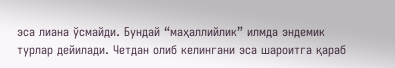эса лиана ўсмайди. Бундай “маҳаллийлик” илмда эндемик турлар дейилади. Четдан олиб келингани эса шароитга қараб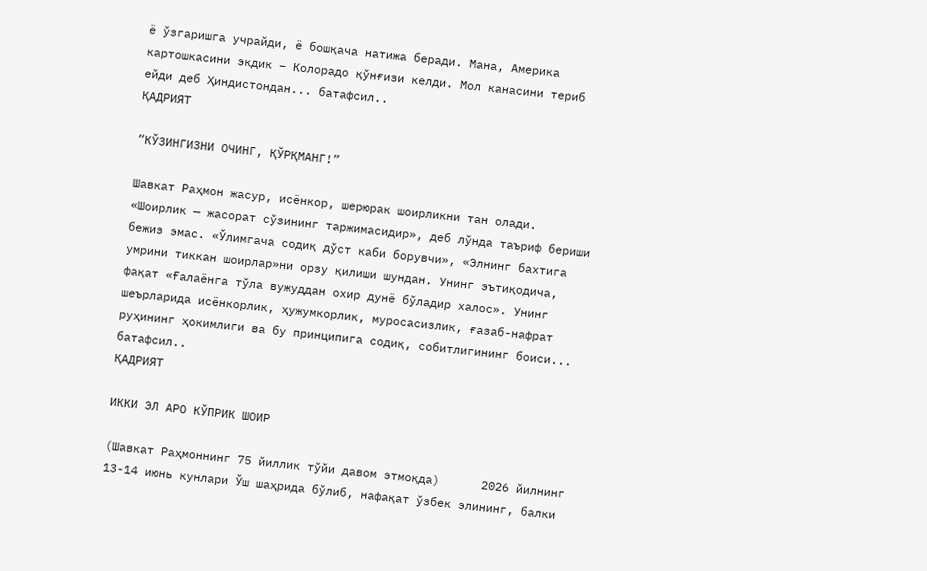ё ўзгаришга учрайди, ё бошқача натижа беради. Мана, Америка картошкасини экдик – Колорадо қўнғизи келди. Мол канасини териб ейди деб Ҳиндистондан... батафсил..
ҚАДРИЯТ

“КЎЗИНГИЗНИ ОЧИНГ, ҚЎРҚМАНГ!”

Шавкат Раҳмон жасур, исёнкор, шерюрак шоирликни тан олади. «Шоирлик — жасорат сўзининг таржимасидир», деб лўнда таъриф бериши бежиз эмас. «Ўлимгача содиқ дўст каби борувчи», «Элнинг бахтига умрини тиккан шоирлар»ни орзу қилиши шундан. Унинг эътиқодича, фақат «Ғалаёнга тўла вужуддан охир дунё бўладир халос». Унинг шеърларида исёнкорлик, ҳужумкорлик, муросасизлик, ғазаб-нафрат руҳининг ҳокимлиги ва бу принципига содиқ, собитлигининг боиси... батафсил..
ҚАДРИЯТ

ИККИ ЭЛ АРО КЎПРИК ШОИР

(Шавкат Раҳмоннинг 75 йиллик тўйи давом этмоқда)      2026 йилнинг 13-14 июнь кунлари Ўш шаҳрида бўлиб, нафақат ўзбек элининг, балки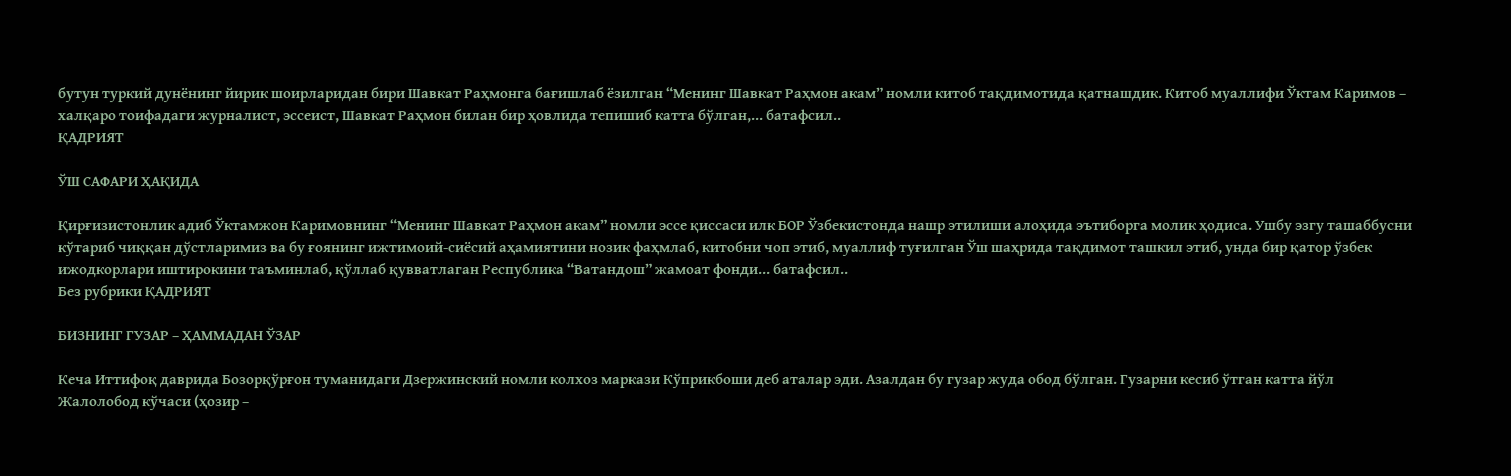бутун туркий дунёнинг йирик шоирларидан бири Шавкат Раҳмонга бағишлаб ёзилган “Менинг Шавкат Раҳмон акам” номли китоб тақдимотида қатнашдик. Китоб муаллифи Ўктам Каримов – халқаро тоифадаги журналист, эссеист, Шавкат Раҳмон билан бир ҳовлида тепишиб катта бўлган,... батафсил..
ҚАДРИЯТ

ЎШ САФАРИ ҲАҚИДА

Қирғизистонлик адиб Ўктамжон Каримовнинг “Менинг Шавкат Раҳмон акам” номли эссе қиссаси илк БОР Ўзбекистонда нашр этилиши алоҳида эътиборга молик ҳодиса. Ушбу эзгу ташаббусни кўтариб чиққан дўстларимиз ва бу ғоянинг ижтимоий-сиёсий аҳамиятини нозик фаҳмлаб, китобни чоп этиб, муаллиф туғилган Ўш шаҳрида тақдимот ташкил этиб, унда бир қатор ўзбек ижодкорлари иштирокини таъминлаб, қўллаб қувватлаган Республика “Ватандош” жамоат фонди... батафсил..
Без рубрики ҚАДРИЯТ

БИЗНИНГ ГУЗАР – ҲАММАДАН ЎЗАР

Кеча Иттифоқ даврида Бозорқўрғон туманидаги Дзержинский номли колхоз маркази Кўприкбоши деб аталар эди. Азалдан бу гузар жуда обод бўлган. Гузарни кесиб ўтган катта йўл Жалолобод кўчаси (ҳозир –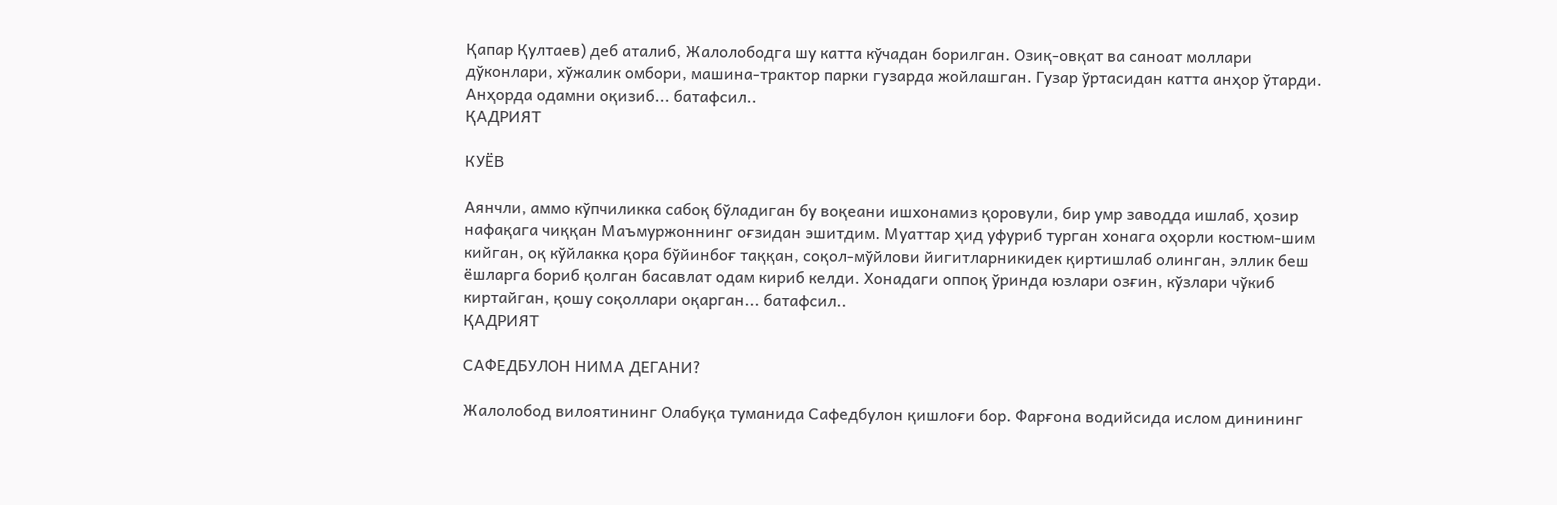Қапар Қултаев) деб аталиб, Жалолободга шу катта кўчадан борилган. Озиқ-овқат ва саноат моллари дўконлари, хўжалик омбори, машина-трактор парки гузарда жойлашган. Гузар ўртасидан катта анҳор ўтарди. Анҳорда одамни оқизиб... батафсил..
ҚАДРИЯТ

КУЁВ

Аянчли, аммо кўпчиликка сабоқ бўладиган бу воқеани ишхонамиз қоровули, бир умр заводда ишлаб, ҳозир нафақага чиққан Маъмуржоннинг оғзидан эшитдим. Муаттар ҳид уфуриб турган хонага оҳорли костюм-шим кийган, оқ кўйлакка қора бўйинбоғ таққан, соқол-мўйлови йигитларникидек қиртишлаб олинган, эллик беш ёшларга бориб қолган басавлат одам кириб келди. Хонадаги оппоқ ўринда юзлари озғин, кўзлари чўкиб киртайган, қошу соқоллари оқарган... батафсил..
ҚАДРИЯТ

САФЕДБУЛОН НИМА ДЕГАНИ?

Жалолобод вилоятининг Олабуқа туманида Сафедбулон қишлоғи бор. Фарғона водийсида ислом динининг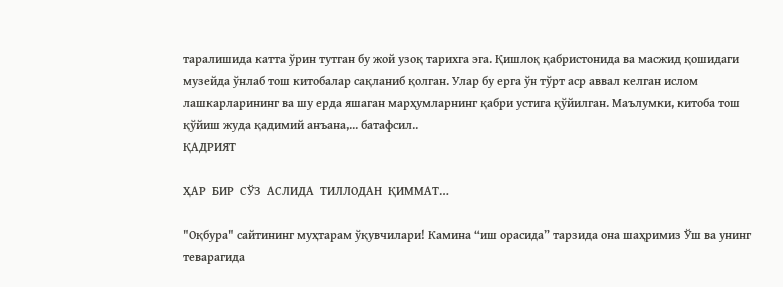таралишида катта ўрин тутган бу жой узоқ тарихга эга. Қишлоқ қабристонида ва масжид қошидаги музейда ўнлаб тош китобалар сақланиб қолган. Улар бу ерга ўн тўрт аср аввал келган ислом лашкарларининг ва шу ерда яшаган марҳумларнинг қабри устига қўйилган. Маълумки, китоба тош қўйиш жуда қадимий анъана,... батафсил..
ҚАДРИЯТ

ҲАР  БИР  СЎЗ  АСЛИДА  ТИЛЛОДАН  ҚИММАТ…

"Оқбура" сайтининг муҳтарам ўқувчилари! Камина “иш орасида” тарзида она шаҳримиз Ўш ва унинг теварагида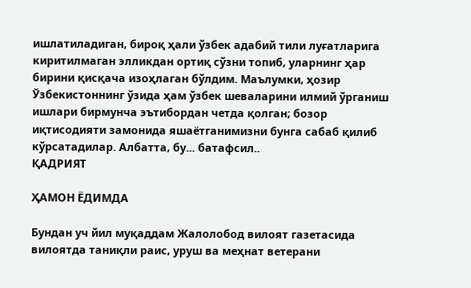ишлатиладиган, бироқ ҳали ўзбек адабий тили луғатларига киритилмаган элликдан ортиқ сўзни топиб, уларнинг ҳар бирини қисқача изоҳлаган бўлдим. Маълумки, ҳозир Ўзбекистоннинг ўзида ҳам ўзбек шеваларини илмий ўрганиш ишлари бирмунча эътибордан четда қолган; бозор иқтисодияти замонида яшаётганимизни бунга сабаб қилиб кўрсатадилар. Албатта, бу... батафсил..
ҚАДРИЯТ

ҲАМОН ЁДИМДА

Бундан уч йил муқаддам Жалолобод вилоят газетасида вилоятда таниқли раис, уруш ва меҳнат ветерани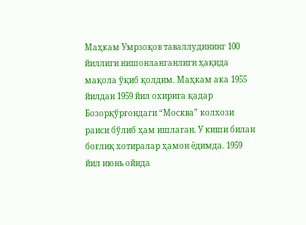Маҳкам Умрзоқов таваллудининг 100 йиллиги нишонланганлиги ҳақида мақола ўқиб қолдим. Маҳкам ака 1955 йилдан 1959 йил охирига қадар Бозорқўрғондаги “Москва” колхози раиси бўлиб ҳам ишлаган. У киши билан боғлиқ хотиралар ҳамон ёдимда. 1959 йил июнь ойида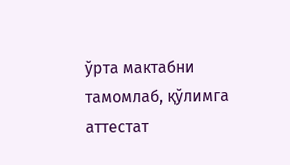ўрта мактабни тамомлаб, қўлимга аттестат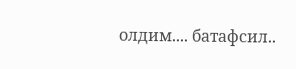олдим.... батафсил..